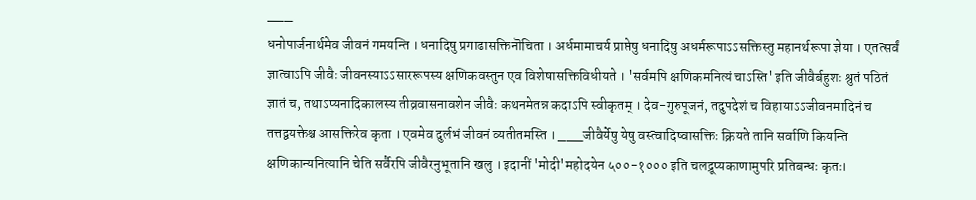___
धनोपार्जनार्थमेव जीवनं गमयन्ति । धनादिषु प्रगाढासक्तिनॊचिता । अर्धमामाचर्य प्राप्तेषु धनादिषु अधर्मरूपाऽऽसक्तिस्तु महानर्थरूपा ज्ञेया । एतत्सर्वं ज्ञात्वाऽपि जीवैः जीवनस्याऽऽसाररूपस्य क्षणिकवस्तुन एव विशेषासक्तिविधीयते । 'सर्वमपि क्षणिकमनित्यं चाऽस्ति' इति जीवैर्बहुशः श्रुतं पठितं ज्ञातं च, तथाऽप्यनादिकालस्य तीव्रवासनावशेन जीवैः कथनमेतन्न कदाऽपि स्वीकृतम् । देव-गुरुपूजनं, तदुपदेशं च विहायाऽऽजीवनमादिनं च तत्तद्वयक्तेश्च आसक्तिरेव कृता । एवमेव दुर्लभं जीवनं व्यतीतमस्ति । ___जीवैर्येषु येषु वस्त्वादिष्वासक्तिः क्रियते तानि सर्वाणि कियन्ति क्षणिकान्यनित्यानि चेति सर्वैरपि जीवैरनुभूतानि खलु । इदानीं 'मोदी'महोदयेन ५००-१००० इति चलद्रूप्यकाणामुपरि प्रतिबन्धः कृतः।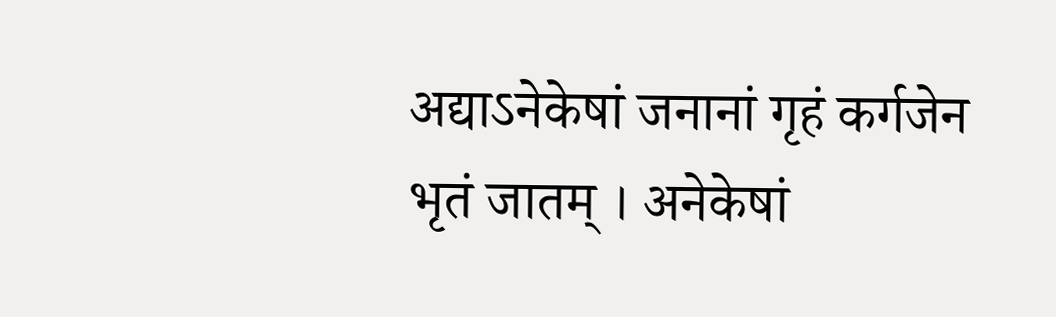अद्याऽनेकेषां जनानां गृहं कर्गजेन भृतं जातम् । अनेकेषां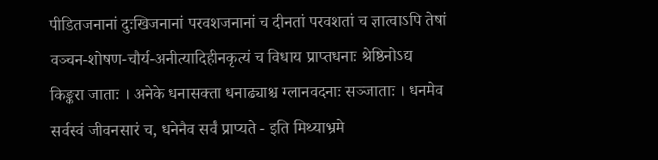पीडितजनानां दुःखिजनानां परवशजनानां च दीनतां परवशतां च ज्ञात्वाऽपि तेषां वञ्चन-शोषण-चौर्य-अनीत्यादिहीनकृत्यं च विधाय प्राप्तधनाः श्रेष्ठिनोऽद्य किङ्करा जाताः । अनेके धनासक्ता धनाढ्याश्च ग्लानवदनाः सञ्जाताः । धनमेव सर्वस्वं जीवनसारं च, धनेनैव सर्वं प्राप्यते - इति मिथ्याभ्रमे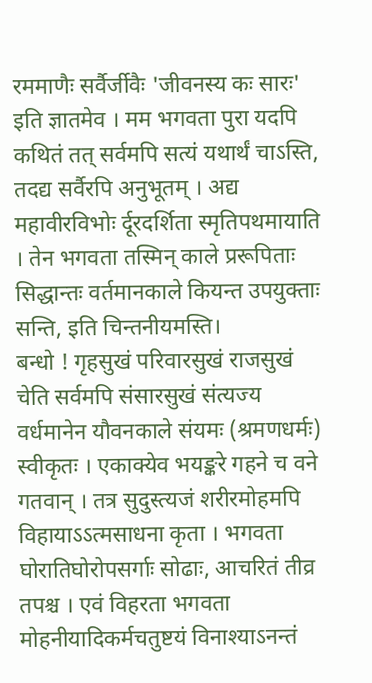रममाणैः सर्वैर्जीवैः 'जीवनस्य कः सारः' इति ज्ञातमेव । मम भगवता पुरा यदपि कथितं तत् सर्वमपि सत्यं यथार्थं चाऽस्ति, तदद्य सर्वैरपि अनुभूतम् । अद्य महावीरविभोः र्दूरदर्शिता स्मृतिपथमायाति । तेन भगवता तस्मिन् काले प्ररूपिताः सिद्धान्तः वर्तमानकाले कियन्त उपयुक्ताः सन्ति, इति चिन्तनीयमस्ति।
बन्धो ! गृहसुखं परिवारसुखं राजसुखं चेति सर्वमपि संसारसुखं संत्यज्य वर्धमानेन यौवनकाले संयमः (श्रमणधर्मः) स्वीकृतः । एकाक्येव भयङ्करे गहने च वने गतवान् । तत्र सुदुस्त्यजं शरीरमोहमपि विहायाऽऽत्मसाधना कृता । भगवता घोरातिघोरोपसर्गाः सोढाः, आचरितं तीव्र तपश्च । एवं विहरता भगवता मोहनीयादिकर्मचतुष्टयं विनाश्याऽनन्तं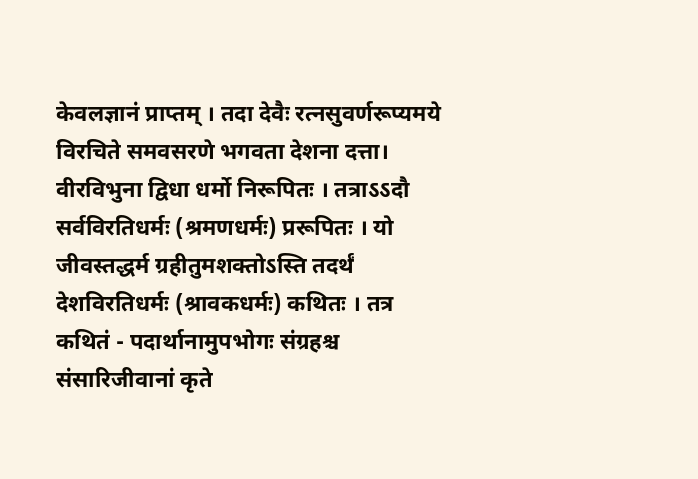केवलज्ञानं प्राप्तम् । तदा देवैः रत्नसुवर्णरूप्यमये विरचिते समवसरणे भगवता देशना दत्ता।
वीरविभुना द्विधा धर्मो निरूपितः । तत्राऽऽदौ सर्वविरतिधर्मः (श्रमणधर्मः) प्ररूपितः । यो जीवस्तद्धर्म ग्रहीतुमशक्तोऽस्ति तदर्थं देशविरतिधर्मः (श्रावकधर्मः) कथितः । तत्र कथितं - पदार्थानामुपभोगः संग्रहश्च संसारिजीवानां कृते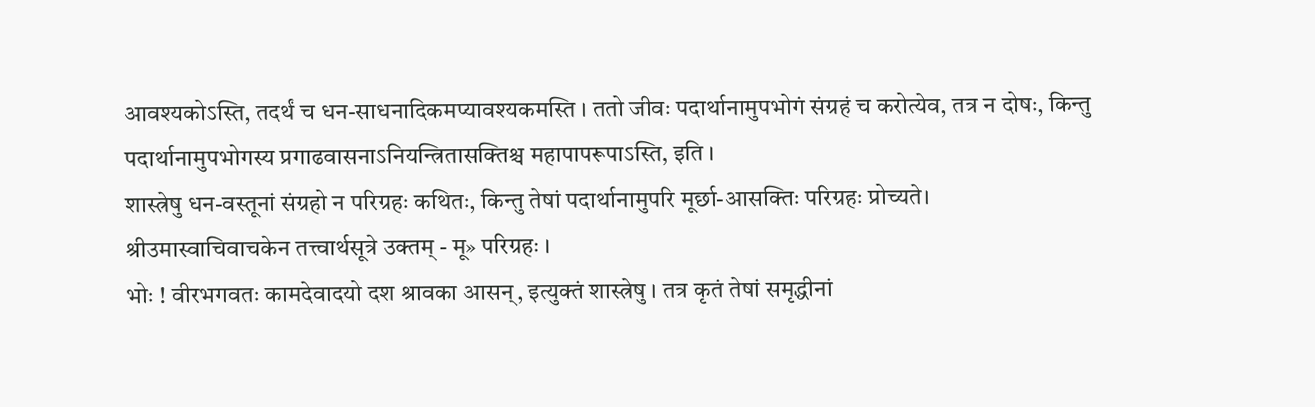आवश्यकोऽस्ति, तदर्थं च धन-साधनादिकमप्यावश्यकमस्ति । ततो जीवः पदार्थानामुपभोगं संग्रहं च करोत्येव, तत्र न दोषः, किन्तु पदार्थानामुपभोगस्य प्रगाढवासनाऽनियन्त्रितासक्तिश्च महापापरूपाऽस्ति, इति ।
शास्त्रेषु धन-वस्तूनां संग्रहो न परिग्रहः कथितः, किन्तु तेषां पदार्थानामुपरि मूर्छा-आसक्तिः परिग्रहः प्रोच्यते।
श्रीउमास्वाचिवाचकेन तत्त्वार्थसूत्रे उक्तम् - मू» परिग्रहः ।
भोः ! वीरभगवतः कामदेवादयो दश श्रावका आसन्, इत्युक्तं शास्त्रेषु । तत्र कृतं तेषां समृद्धीनां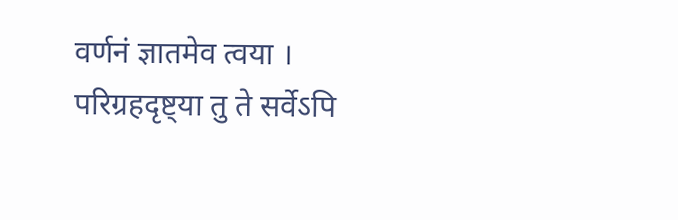वर्णनं ज्ञातमेव त्वया । परिग्रहदृष्ट्या तु ते सर्वेऽपि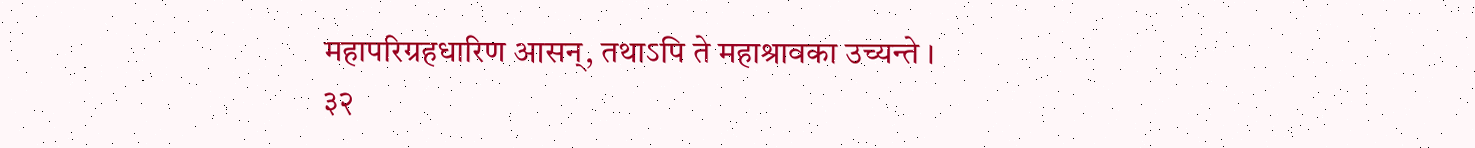महापरिग्रहधारिण आसन्, तथाऽपि ते महाश्रावका उच्यन्ते ।
३२